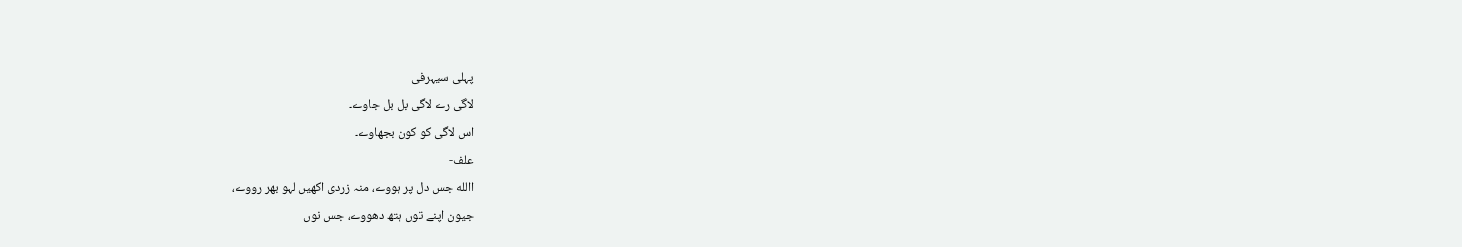پہلی سیہرفی
لاگی رے لاگی بل بل جاوے۔
اس لاگی کو کون بجھاوے۔
علف-
االله جس دل پر ہووے، منہ زردی اکھیں لہو بھر رووے،
جیون اپنے توں ہتھ دھووے، جس نوں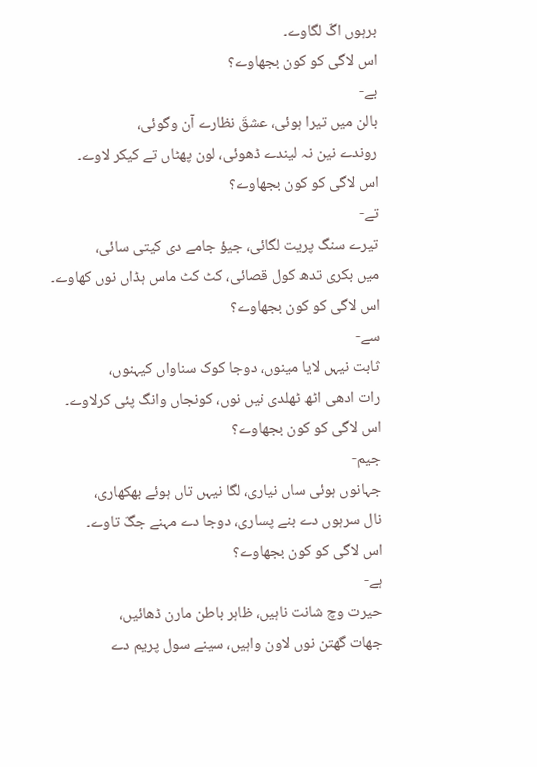برہوں اگّ لگاوے۔
اس لاگی کو کون بجھاوے؟
بے-
بالن میں تیرا ہوئی، عشقَ نظارے آن وگوئی،
روندے نین نہ لیندے ڈھوئی، لون پھٹاں تے کیکر لاوے۔
اس لاگی کو کون بجھاوے؟
تے-
تیرے سنگ پریت لگائی، جیؤ جامے دی کیتی سائی،
میں بکری تدھ کول قصائی، کٹ کٹ ماس ہڈاں نوں کھاوے۔
اس لاگی کو کون بجھاوے؟
سے-
ثابت نیہں لایا مینوں، دوجا کوک سناواں کیہنوں،
رات ادھی اٹھ ٹھلدی نیں نوں، کونجاں وانگ پئی کرلاوے۔
اس لاگی کو کون بجھاوے؟
جیم-
جہانوں ہوئی ساں نیاری، لگا نیہں تاں ہوئے بھکھاری،
نال سرہوں دے بنے پساری، دوجا دے مہنے جگّ تاوے۔
اس لاگی کو کون بجھاوے؟
ہے-
حیرت وچ شانت ناہیں، ظاہر باطن مارن ڈھائیں،
جھات گھتن نوں لاون واہیں، سینے سول پریم دے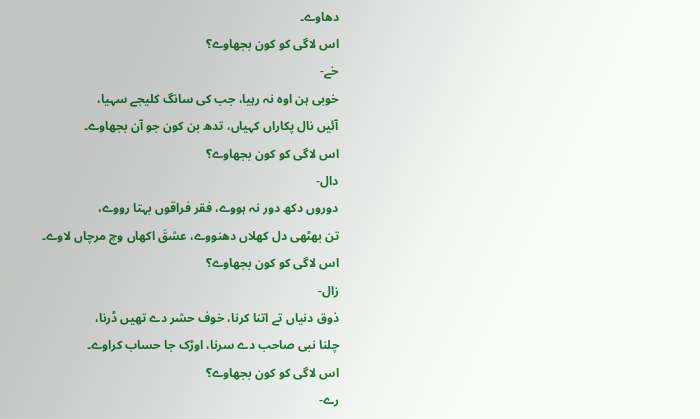دھاوے۔
اس لاگی کو کون بجھاوے؟
خے-
خوبی ہن اوہ نہ رہیا، جب کی سانگ کلیجے سہیا،
آئیں نال پکاراں کہیاں، تدھ بن کون جو آن بجھاوے۔
اس لاگی کو کون بجھاوے؟
دال-
دوروں دکھ دور نہ ہووے، فقر فراقوں بہتا رووے،
تن بھٹھی دل کھلاں دھنووے، عشقَ اکھاں وچ مرچاں لاوے۔
اس لاگی کو کون بجھاوے؟
زال-
ذوق دنیاں تے اتنا کرنا، خوف حشر دے تھیں ڈرنا،
چلنا نبی صاحب دے سرنا، اوڑک جا حساب کراوے۔
اس لاگی کو کون بجھاوے؟
رے-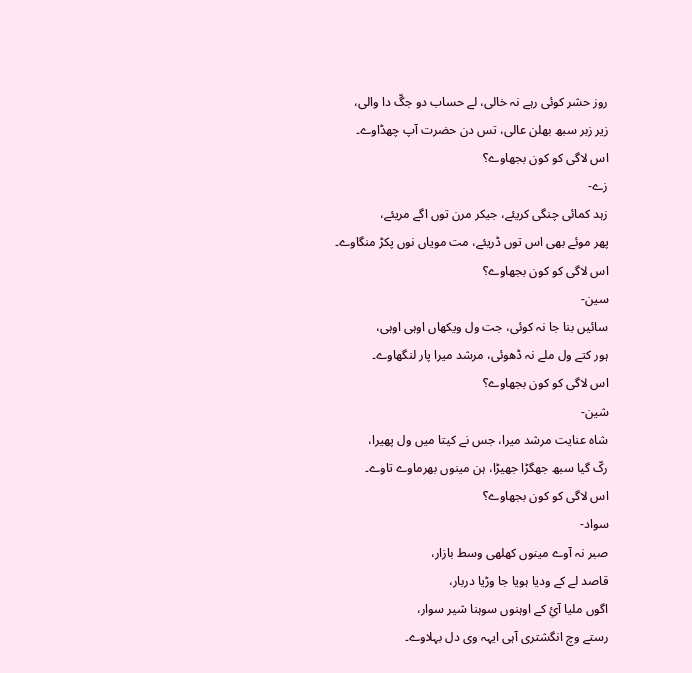روز حشر کوئی رہے نہ خالی، لے حساب دو جگّ دا والی،
زیر زبر سبھ بھلن عالی، تس دن حضرت آپ چھڈاوے۔
اس لاگی کو کون بجھاوے؟
زے-
زہد کمائی چنگی کریئے، جیکر مرن توں اگے مریئے،
پھر موئے بھی اس توں ڈریئے، مت مویاں نوں پکڑ منگاوے۔
اس لاگی کو کون بجھاوے؟
سین-
سائیں بنا جا نہ کوئی، جت ول ویکھاں اوہی اوہی،
ہور کتے ول ملے نہ ڈھوئی، مرشد میرا پار لنگھاوے۔
اس لاگی کو کون بجھاوے؟
شین-
شاہ عنایت مرشد میرا، جس نے کیتا میں ول پھیرا،
رکّ گیا سبھ جھگڑا جھیڑا، ہن مینوں بھرماوے تاوے۔
اس لاگی کو کون بجھاوے؟
سواد-
صبر نہ آوے مینوں کھلھی وسط بازار،
قاصد لے کے ودیا ہویا جا وڑیا دربار،
اگوں ملیا آئِ کے اوہنوں سوہنا شیر سوار،
رستے وچ انگشتری آہی ایہہ وی دل بہلاوے۔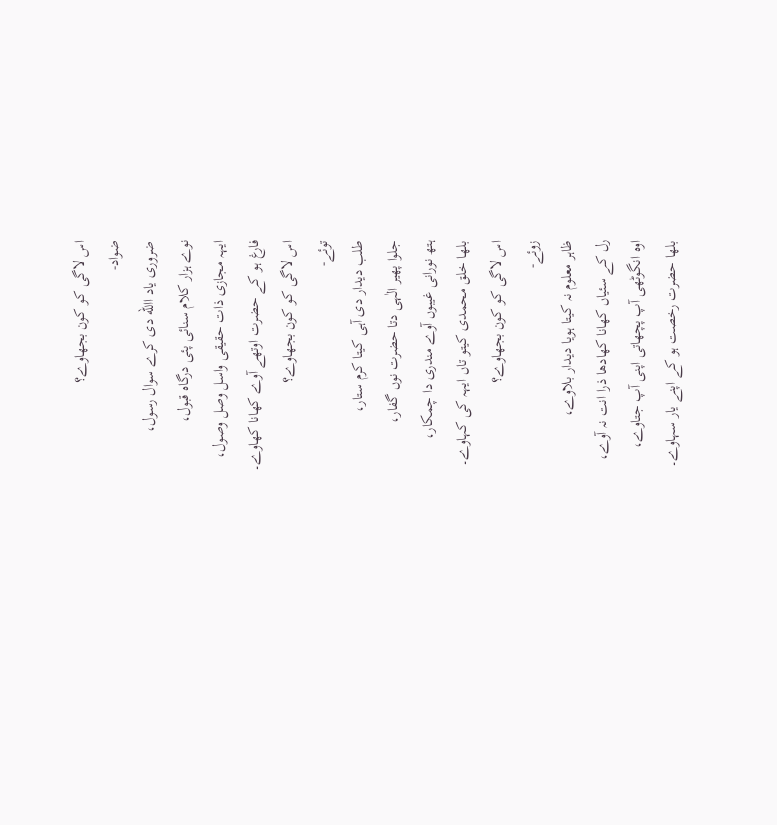اس لاگی کو کون بجھاوے؟
ضواد-
ضروری یاد االله دی کرے سوال رسول،
نوے ہزار کلام سنائی پئی درگاہ قبول،
ایہہ مجازی ذات حقیقی واسل وصل وصول،
فارغ ہو کے حضرت اوتھے آوے کھانا کھاوے۔
اس لاگی کو کون بجھاوے؟
توئے-
طلب دیدار دی آہی کیتا کرم ستار،
جلوا پھیر الٰہی دتا حضرت نوں گفار،
ہتھ نورانی غیبوں آوے مندری دا چمکار،
بلھا خلق محمدی کیتو تاں ایہہ کی کہاوے۔
اس لاگی کو کون بجھاوے؟
زوئے-
ظاہر معلوم نہ کیتا ہویا دیدار بلاوے،
رل کے سئیاں کھانا کھادھا ذرا انت نہ آوے،
اوہ انگوٹھی آپ پچھاتی اپنی آپ جتاوے،
بلھا حضرت رخصت ہو کے اپنے یار سہاوے۔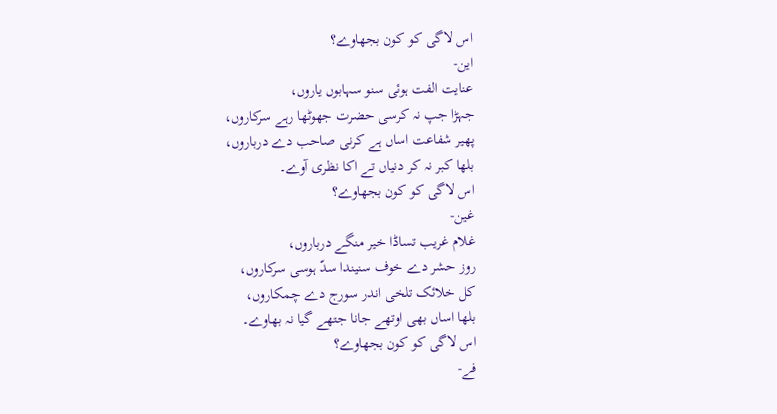اس لاگی کو کون بجھاوے؟
این-
عنایت الفت ہوئی سنو سہابوں یاروں،
جہڑا جپ نہ کرسی حضرت جھوٹھا رہے سرکاروں،
پھیر شفاعت اساں ہے کرنی صاحب دے درباروں،
بلھا کبر نہ کر دنیاں تے اکا نظری آوے۔
اس لاگی کو کون بجھاوے؟
غین-
غلام غریب تساڈا خیر منگے درباروں،
روز حشر دے خوف سنیندا سدّ ہوسی سرکاروں،
کل خلائک تلخی اندر سورج دے چمکاروں،
بلھا اساں بھی اوتھے جانا جتھے گیا نہ بھاوے۔
اس لاگی کو کون بجھاوے؟
فے-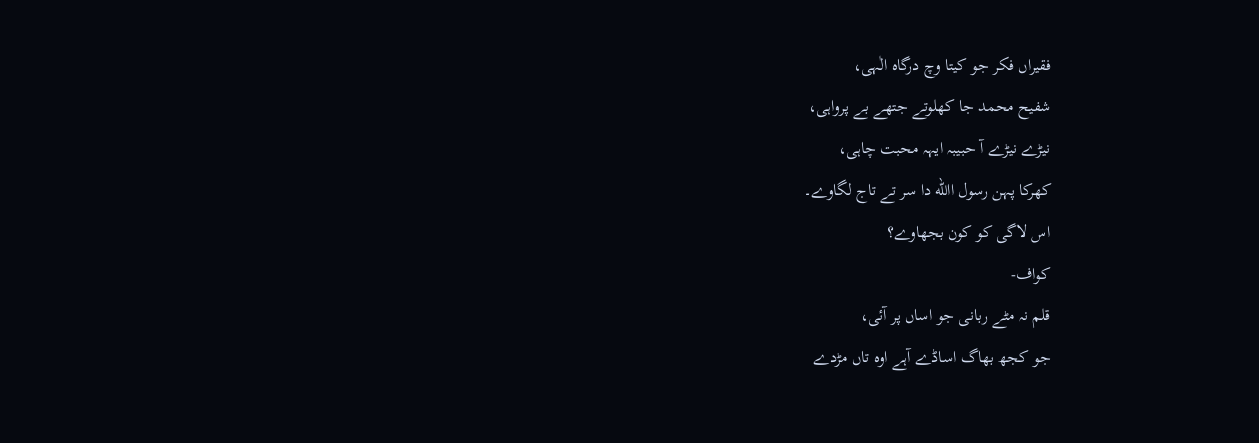فقیراں فکر جو کیتا وچ درگاہ الٰہی،
شفیح محمد جا کھلوتے جتھے بے پرواہی،
نیڑے نیڑے آ حبیبہ ایہہ محبت چاہی،
کھرکا پہن رسول االله دا سر تے تاج لگاوے۔
اس لاگی کو کون بجھاوے؟
کواف-
قلم نہ مٹے ربانی جو اساں پر آئی،
جو کجھ بھاگ اساڈے آہے اوہ تاں مڑدے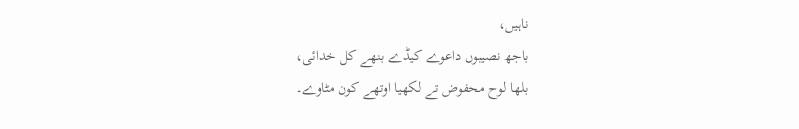ناہیں،
باجھ نصیبوں داعوے کیڈے بنھے کل خدائی،
بلھا لوح محفوض تے لکھیا اوتھے کون مٹاوے۔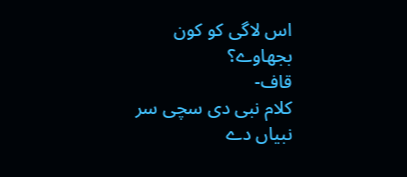اس لاگی کو کون بجھاوے؟
قاف-
کلام نبی دی سچی سر نبیاں دے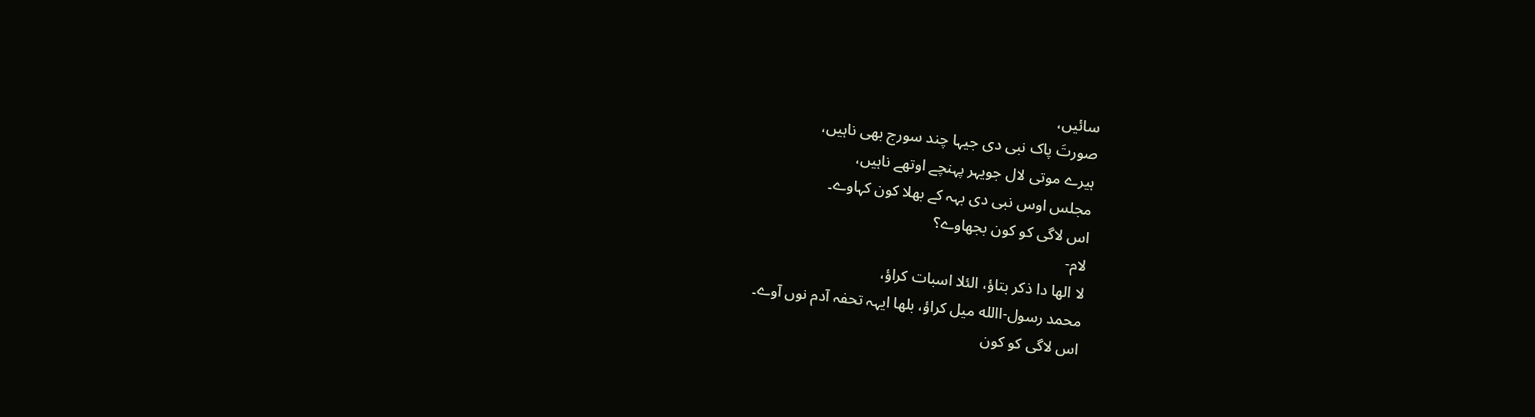سائیں،
صورتَ پاک نبی دی جیہا چند سورج بھی ناہیں،
ہیرے موتی لال جویہر پہنچے اوتھے ناہیں،
مجلس اوس نبی دی بہہ کے بھلا کون کہاوے۔
اس لاگی کو کون بجھاوے؟
لام-
لا الھا دا ذکر بتاؤ، الئلا اسبات کراؤ،
محمد رسول-االله میل کراؤ، بلھا ایہہ تحفہ آدم نوں آوے۔
اس لاگی کو کون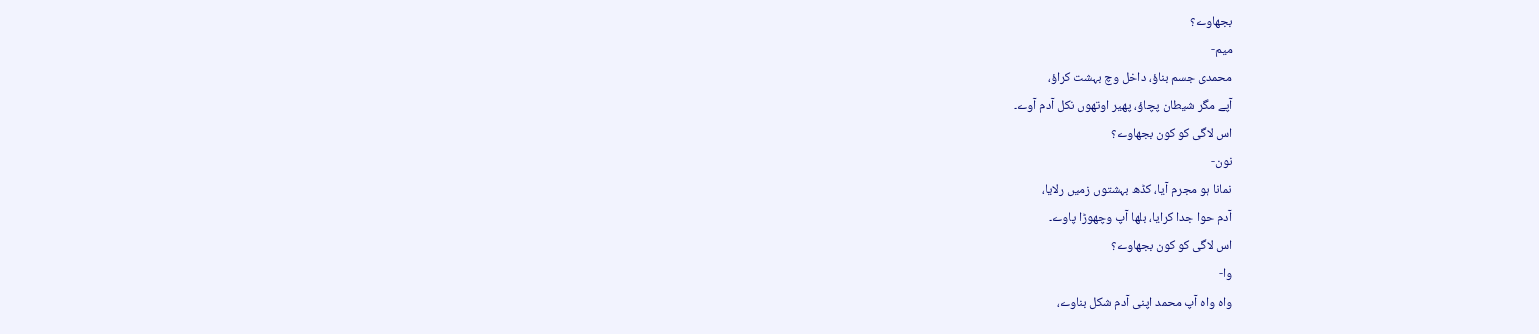بجھاوے؟
میم-
محمدی جسم بناؤ، داخل وچ بہشت کراؤ،
آپے مگر شیطان پچاؤ، پھیر اوتھوں نکل آدم آوے۔
اس لاگی کو کون بجھاوے؟
نون-
نمانا ہو مجرم آیا، کڈھ بہشتوں زمیں رلایا،
آدم حوا جدا کرایا، بلھا آپ وچھوڑا پاوے۔
اس لاگی کو کون بجھاوے؟
وا-
واہ واہ آپ محمد اپنی آدم شکل بناوے،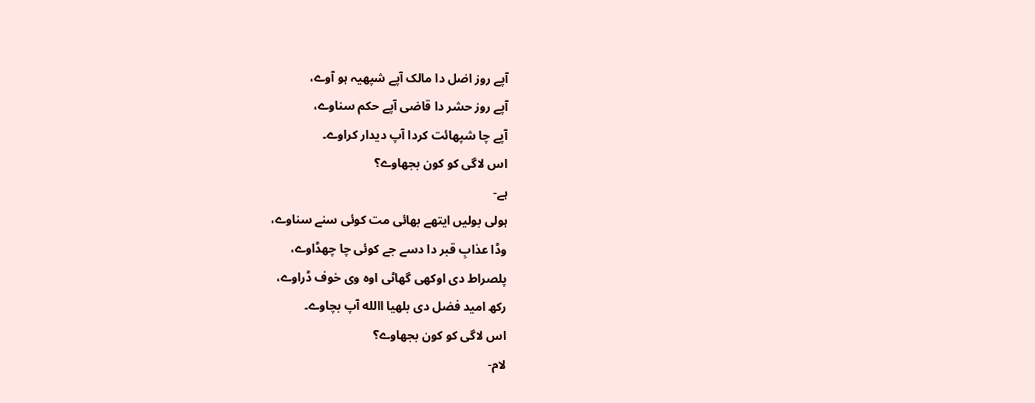آپے روز اضل دا مالک آپے شپھیہ ہو آوے،
آپے روز حشر دا قاضی آپے حکم سناوے،
آپے چا شپھائت کردا آپ دیدار کراوے۔
اس لاگی کو کون بجھاوے؟
ہے-
ہولی بولیں ایتھے بھائی مت کوئی سنے سناوے،
وڈا عذابِ قبر دا دسے جے کوئی چا چھڈاوے،
پلصراط دی اوکھی گھاٹی اوہ وی خوف ڈراوے،
رکھ امید فضل دی بلھیا االله آپ بچاوے۔
اس لاگی کو کون بجھاوے؟
لام-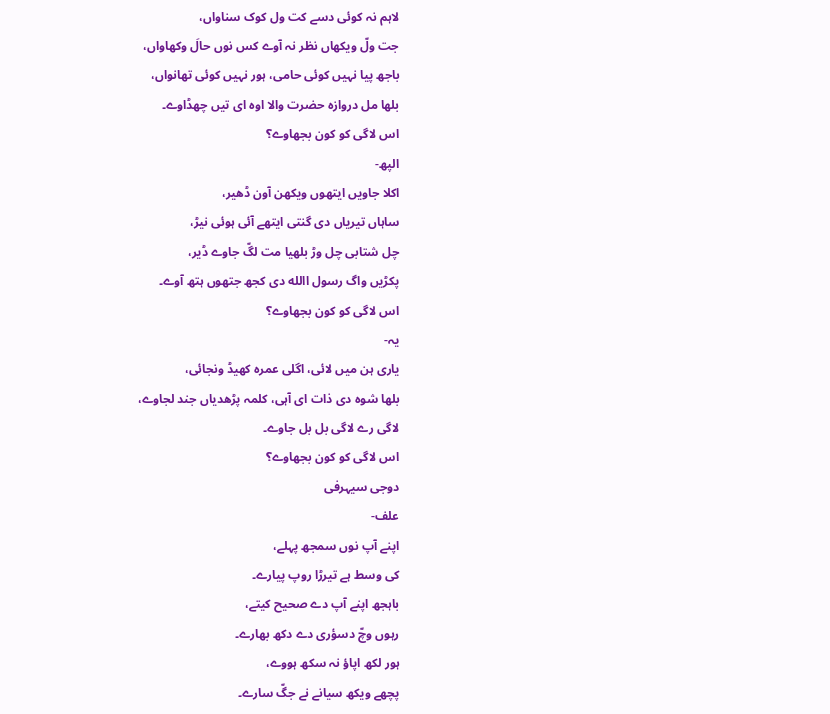لاہم نہ کوئی دسے کت ول کوک سناواں،
جت ولّ ویکھاں نظر نہ آوے کس نوں حالَ وکھاواں،
باجھ پیا نہیں کوئی حامی، ہور نہیں کوئی تھانواں،
بلھا مل دروازہ حضرت والا اوہ ای تیں چھڈاوے۔
اس لاگی کو کون بجھاوے؟
الپھ-
اکلا جاویں ایتھوں ویکھن آون ڈھیر،
ساہاں تیریاں دی گنتی ایتھے آئی ہوئی نیڑ،
چل شتابی چل وڑ بلھیا مت لگّ جاوے ڈیر،
پکڑیں واگ رسول االله دی کجھ جتھوں ہتھ آوے۔
اس لاگی کو کون بجھاوے؟
یہ-
یاری ہن میں لائی، اگلی عمرہ کھیڈ ونجائی،
بلھا شوہ دی ذات ای آہی، کلمہ پڑھدیاں جند لجاوے،
لاگی رے لاگی بل بل جاوے۔
اس لاگی کو کون بجھاوے؟
دوجی سیہرفی
علف-
اپنے آپ نوں سمجھ پہلے،
کی وسط ہے تیرڑا روپ پیارے۔
باہجھ اپنے آپ دے صحیح کیتے،
رہوں وچّ دسؤری دے دکھ بھارے۔
ہور لکھ اپاؤ نہ سکھ ہووے،
پچھے ویکھ سیانے نے جگّ سارے۔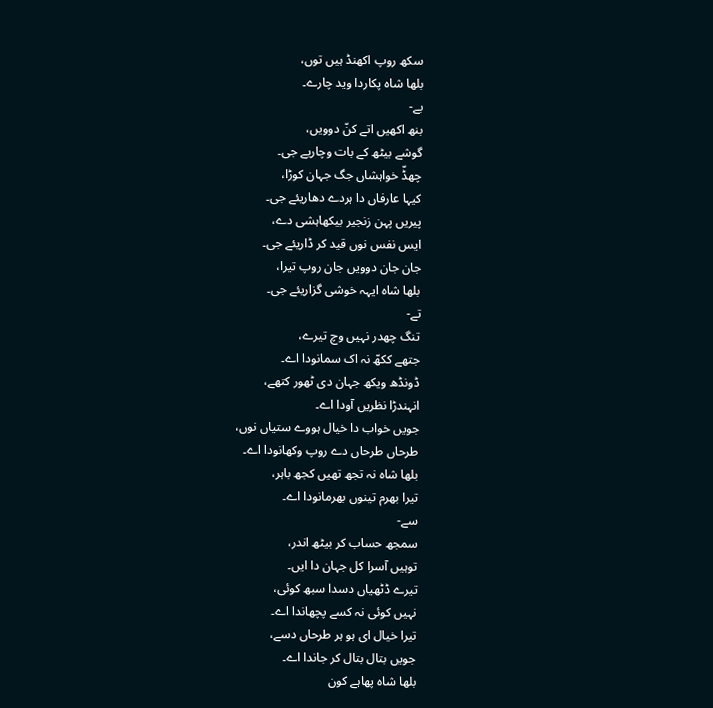سکھ روپ اکھنڈ ہیں توں،
بلھا شاہ پکاردا وید چارے۔
بے-
بنھ اکھیں اتے کنّ دوویں،
گوشے بیٹھ کے بات وچاریے جی۔
چھڈّ خواہشاں جگ جہان کوڑا،
کیہا عارفاں دا ہردے دھاریئے جی۔
پیریں پہن زنجیر بیکھاہشی دے،
ایس نفس نوں قید کر ڈاریئے جی۔
جان جان دوویں جان روپ تیرا،
بلھا شاہ ایہہ خوشی گزاریئے جی۔
تے-
تنگ چھدر نہیں وچ تیرے،
جتھے ککھّ نہ اک سمانودا اے۔
ڈونڈھ ویکھ جہان دی ٹھور کتھے،
انہندڑا نظریں آودا اے۔
جویں خواب دا خیال ہووے ستیاں نوں،
طرحاں طرحاں دے روپ وکھانودا اے۔
بلھا شاہ نہ تجھ تھیں کجھ باہر،
تیرا بھرم تینوں بھرمانودا اے۔
سے-
سمجھ حساب کر بیٹھ اندر،
توہیں آسرا کل جہان دا ایں۔
تیرے ڈٹھیاں دسدا سبھ کوئی،
نہیں کوئی نہ کسے پچھاندا اے۔
تیرا خیال ای ہو ہر طرحاں دسے،
جویں بتال بتال کر جاندا اے۔
بلھا شاہ پھاہے کون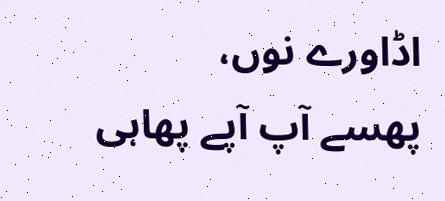اڈاورے نوں،
پھسے آپ آپے پھاہی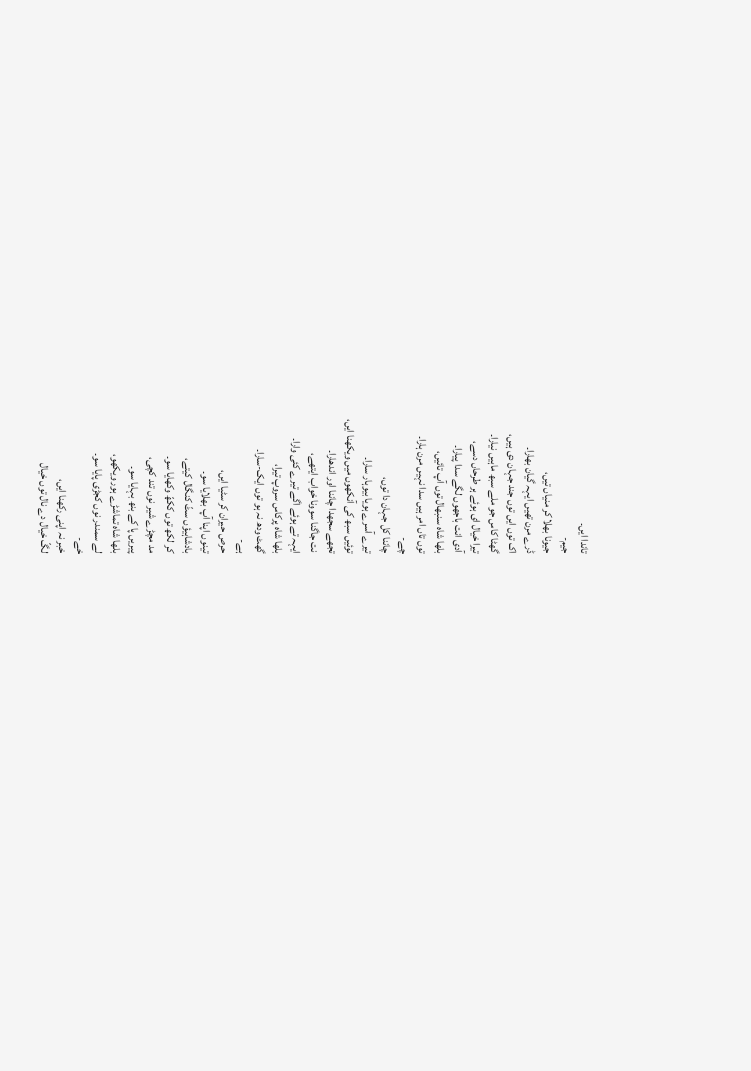تاندا ایں۔
جیم-
جیونا بھلا کر منیاں تیں،
ڈرے مرن تھیں ایہہ گیان بھارا۔
اک توں ایں توں جند جہان دی ہیں،
گھٹا کاس جو ملے سبھ ماہیں نیارا۔
تیرا خیال ای ہوئے ہر طرحاں دسے،
آدی انت باجھوں لگے سدا پیارا۔
بلھا شاہ سنبھال توں آپ تائیں،
توں تاں امر ہیں سدا نہیں مرن ہارا۔
چے-
چاننا کل جہان دا توں،
تیرے آسرے ہویا بیوہار سارا۔
توئیں سبھ کی آنکھوں میں ویکھنا ایں،
تجھے سجھدا چاننا اور اندھارا۔
نت جاگنا سوونا خواب ایتھے،
ایہہ تے ہوئے اگے تیرے کئی وارا۔
بلھا شاہ پرکاس سروپ تیرا،
گھٹ ودھ نہ ہو توں ایک-سارا۔
ہے-
حرص حیران کر سٹیا ایں،
تینوں اپنا آپ بھلایا سو۔
بادشاہیؤں سٹّ کنگال کیتے،
کر لکھ توں ککھّ وکھایا سو۔
مد مچڑے شیر نوں تند کچی،
پیریں پا کے بنھ بہایا سو۔
بلھا شاہ تماشڑے ہور ویکھو،
لے سمندر نوں کجڑی پایا سو۔
خے-
خبر نہ اپنی رکھنا ایں،
لگّ خیال دے نال توں خیال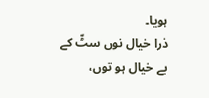ہویا۔
ذرا خیال نوں سٹّ کے بے خیال ہو توں،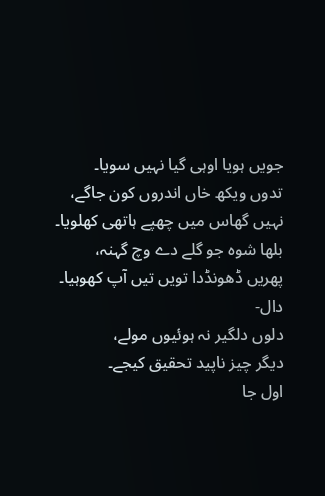جویں ہویا اوہی گیا نہیں سویا۔
تدوں ویکھ خاں اندروں کون جاگے،
نہیں گھاس میں چھپے ہاتھی کھلویا۔
بلھا شوہ جو گلے دے وچ گہنہ،
پھریں ڈھونڈدا تویں تیں آپ کھوہیا۔
دال-
دلوں دلگیر نہ ہوئیوں مولے،
دیگر چیز ناپید تحقیق کیجے۔
اول جا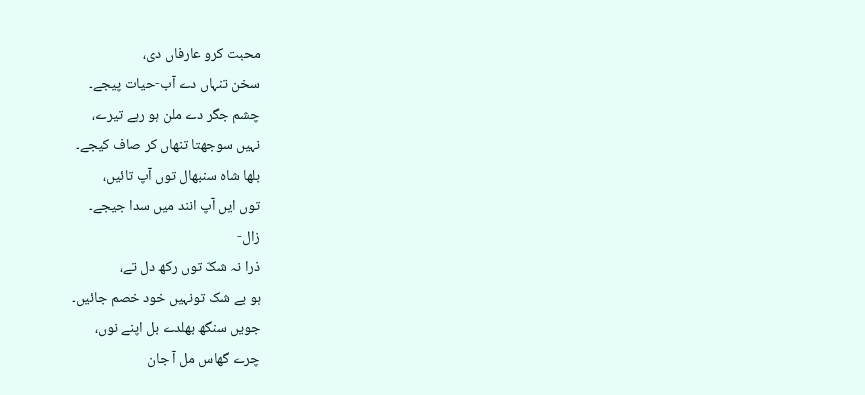محبت کرو عارفاں دی،
سخن تنہاں دے آب-حیات پیجے۔
چشم جگر دے ملن ہو رہے تیرے،
نہیں سوجھتا تنھاں کر صاف کیجے۔
بلھا شاہ سنبھال توں آپ تائیں،
توں ایں آپ انند میں سدا جیجے۔
زال-
ذرا نہ شکّ توں رکھ دل تے،
ہو بے شک تونہیں خود خصم جائیں۔
جویں سنگھ بھلدے بل اپنے نوں،
چرے گھاس مل آ جان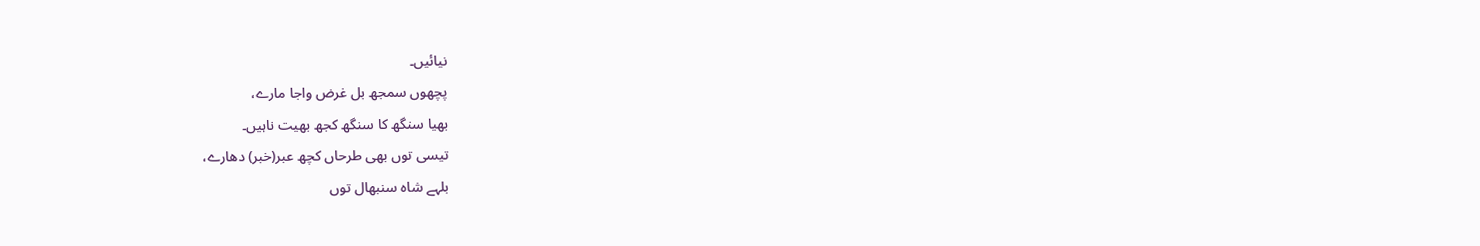نیائیں۔
پچھوں سمجھ بل غرض واجا مارے،
بھیا سنگھ کا سنگھ کجھ بھیت ناہیں۔
تیسی توں بھی طرحاں کچھ عبر(خبر) دھارے،
بلہے شاہ سنبھال توں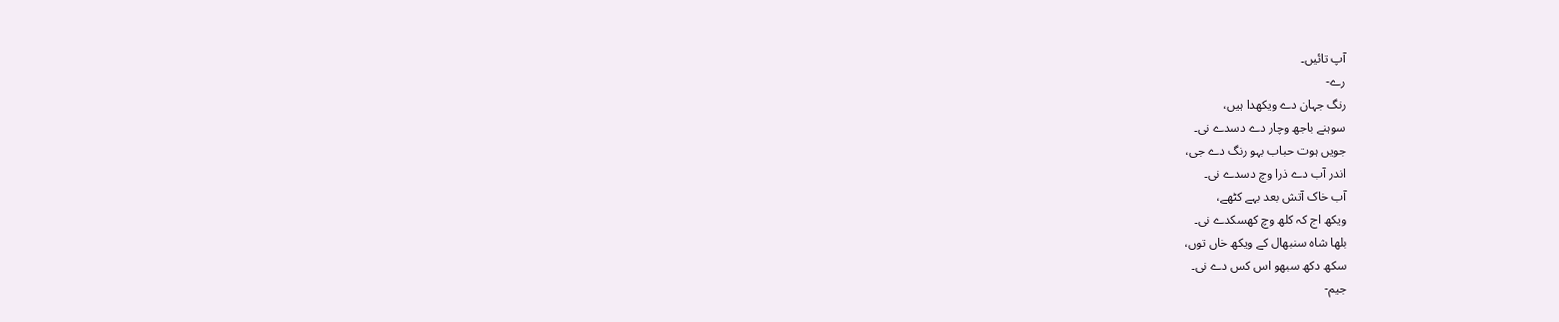آپ تائیں۔
رے-
رنگ جہان دے ویکھدا ہیں،
سوہنے باجھ وچار دے دسدے نی۔
جویں ہوت حباب بہو رنگ دے جی،
اندر آب دے ذرا وچ دسدے نی۔
آب خاک آتش بعد بہے کٹھے،
ویکھ اج کہ کلھ وچ کھسکدے نی۔
بلھا شاہ سنبھال کے ویکھ خاں توں،
سکھ دکھ سبھو اس کس دے نی۔
جیم-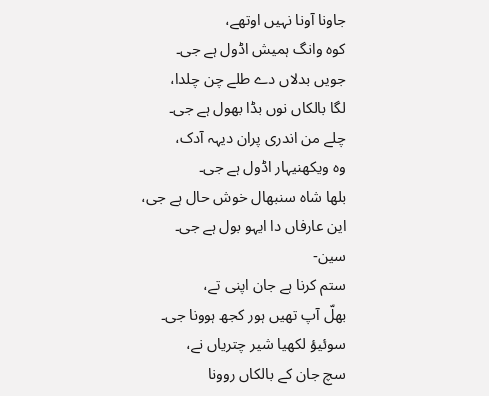جاونا آونا نہیں اوتھے،
کوہ وانگ ہمیش اڈول ہے جی۔
جویں بدلاں دے طلے چن چلدا،
لگا بالکاں نوں بڈا بھول ہے جی۔
چلے من اندری پران دیہہ آدک،
وہ ویکھنیہار اڈول ہے جی۔
بلھا شاہ سنبھال خوش حال ہے جی،
این عارفاں دا ایہو بول ہے جی۔
سین-
ستم کرنا ہے جان اپنی تے،
بھلّ آپ تھیں ہور کجھ ہوونا جی۔
سوئیؤ لکھیا شیر چتریاں نے،
سچ جان کے بالکاں روونا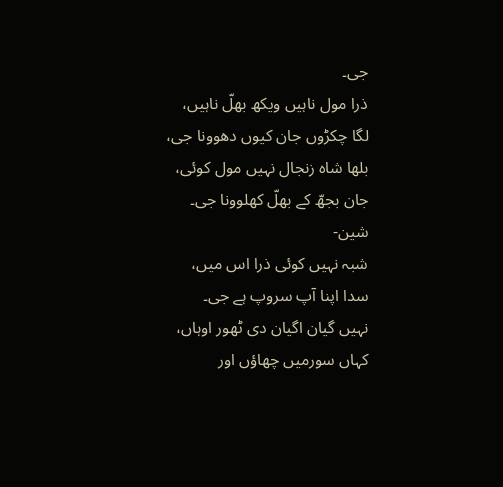جی۔
ذرا مول ناہیں ویکھ بھلّ ناہیں،
لگا چکڑوں جان کیوں دھوونا جی،
بلھا شاہ زنجال نہیں مول کوئی،
جان بجھّ کے بھلّ کھلوونا جی۔
شین-
شبہ نہیں کوئی ذرا اس میں،
سدا اپنا آپ سروپ ہے جی۔
نہیں گیان اگیان دی ٹھور اوہاں،
کہاں سورمیں چھاؤں اور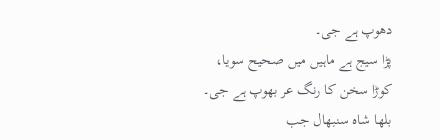دھوپ ہے جی۔
پڑا سیج ہے ماہیں میں صحیح سویا،
کوڑا سخن کا رنگ عر بھوپ ہے جی۔
بلھا شاہ سنبھال جب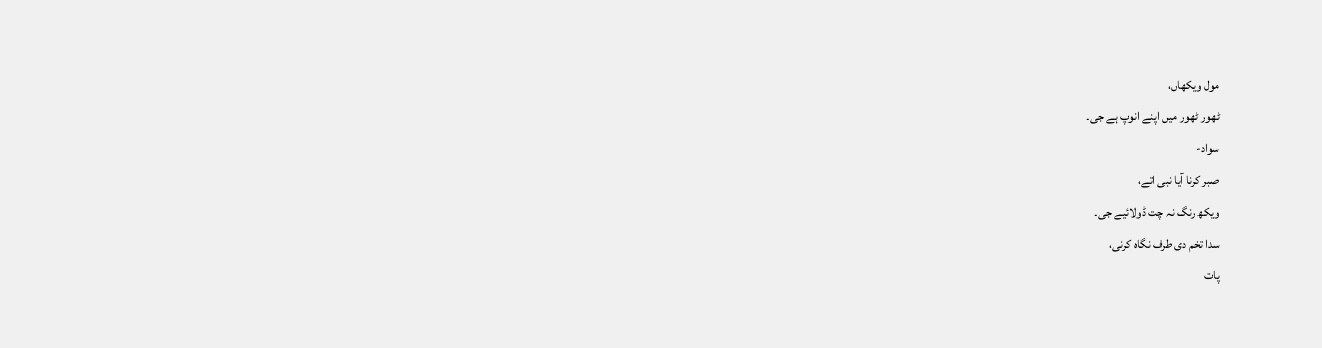مول ویکھاں،
ٹھور ٹھور میں اپنے انوپ ہے جی۔
سواد-
صبر کرنا آیا نبی اتے،
ویکھ رنگ نہ چت ڈولائیے جی۔
سدا تخم دی طرف نگاہ کرنی،
پات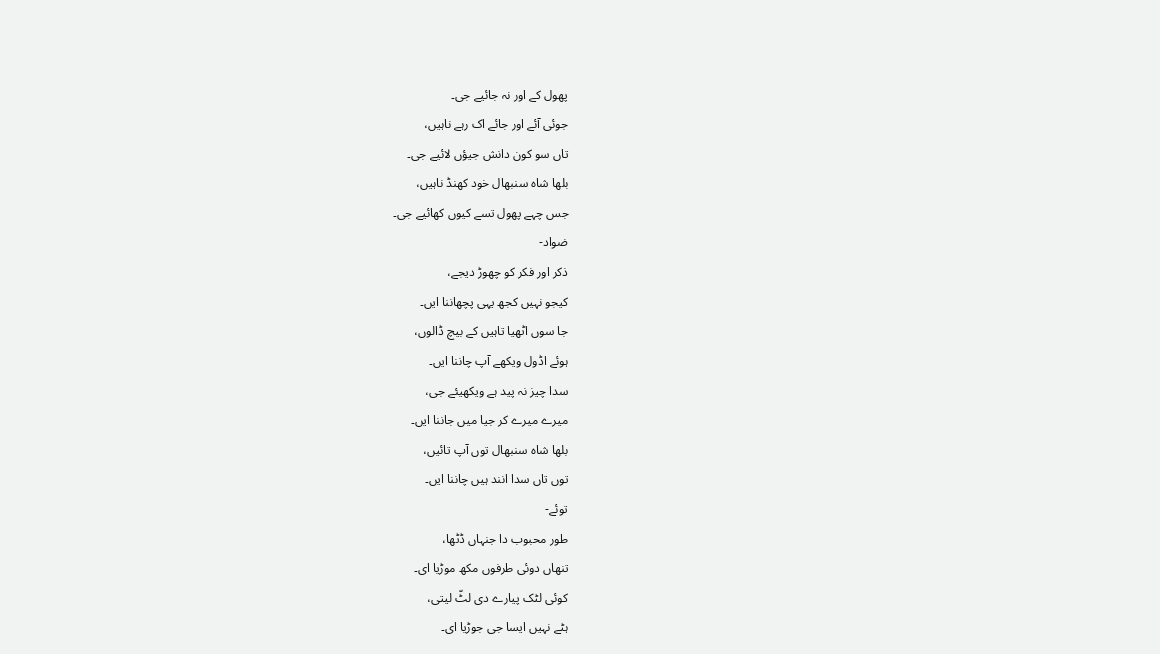پھول کے اور نہ جائیے جی۔
جوئی آئے اور جائے اک رہے ناہیں،
تاں سو کون دانش جیؤں لائیے جی۔
بلھا شاہ سنبھال خود کھنڈ ناہیں،
جس چہے پھول تسے کیوں کھائیے جی۔
ضواد-
ذکر اور فکر کو چھوڑ دیجے،
کیجو نہیں کجھ یہی پچھاننا ایں۔
جا سوں اٹھیا تاہیں کے بیچ ڈالوں،
ہوئے اڈول ویکھے آپ چاننا ایں۔
سدا چیز نہ پید ہے ویکھیئے جی،
میرے میرے کر جیا میں جاننا ایں۔
بلھا شاہ سنبھال توں آپ تائیں،
توں تاں سدا انند ہیں چاننا ایں۔
توئے-
طور محبوب دا جنہاں ڈٹھا،
تنھاں دوئی طرفوں مکھ موڑیا ای۔
کوئی لٹک پیارے دی لٹّ لیتی،
ہٹے نہیں ایسا جی جوڑیا ای۔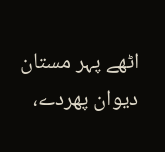اٹھے پہر مستان دیوان پھردے،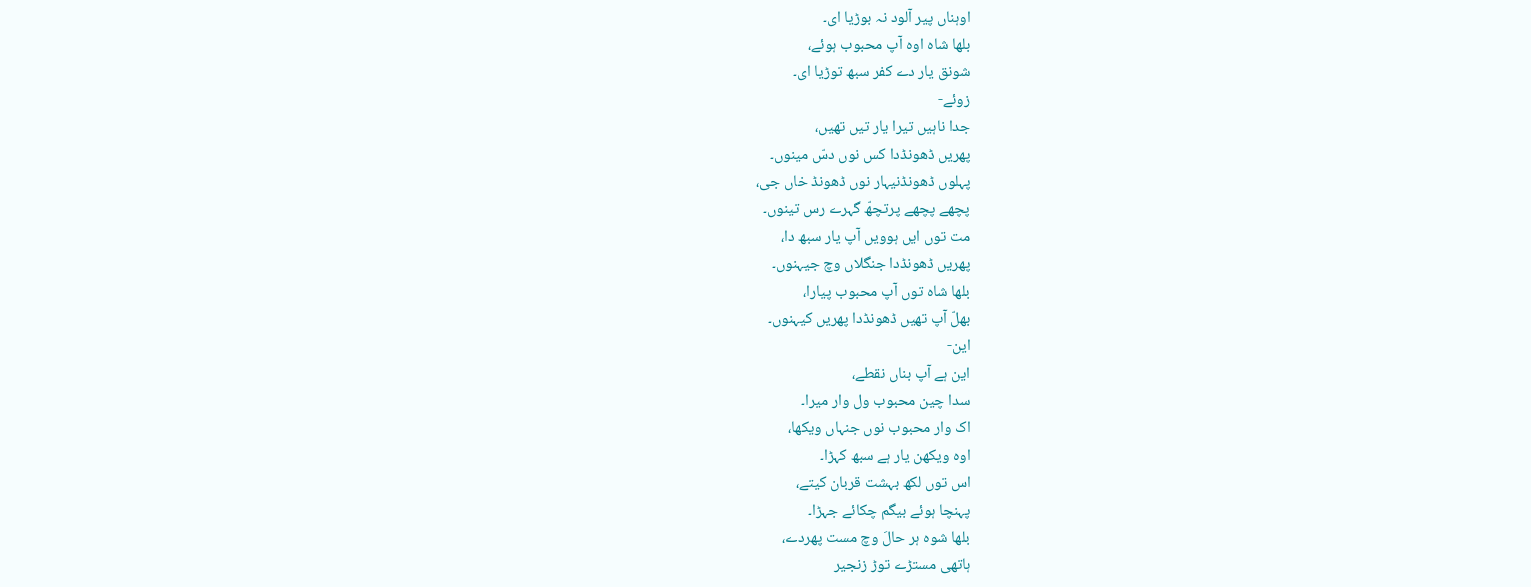اوہناں پیر آلود نہ بوڑیا ای۔
بلھا شاہ اوہ آپ محبوب ہوئے،
شونق یار دے کفر سبھ توڑیا ای۔
زوئے-
جدا ناہیں تیرا یار تیں تھیں،
پھریں ڈھونڈدا کس نوں دسّ مینوں۔
پہلوں ڈھونڈنیہار نوں ڈھونڈ خاں جی،
پچھے پچھے پرتچھّ گہرے رس تینوں۔
مت توں ایں ہوویں آپ یار سبھ دا،
پھریں ڈھونڈدا جنگلاں وچ جیہنوں۔
بلھا شاہ توں آپ محبوب پیارا،
بھلّ آپ تھیں ڈھونڈدا پھریں کیہنوں۔
این-
این ہے آپ بناں نقطے،
سدا چین محبوب ول وار میرا۔
اک وار محبوب نوں جنہاں ویکھا،
اوہ ویکھن یار ہے سبھ کہڑا۔
اس توں لکھ بہشت قربان کیتے،
پہنچا ہوئے بیگم چکائے جہڑا۔
بلھا شوہ ہر حالَ وچ مست پھردے،
ہاتھی مستڑے توڑ زنجیر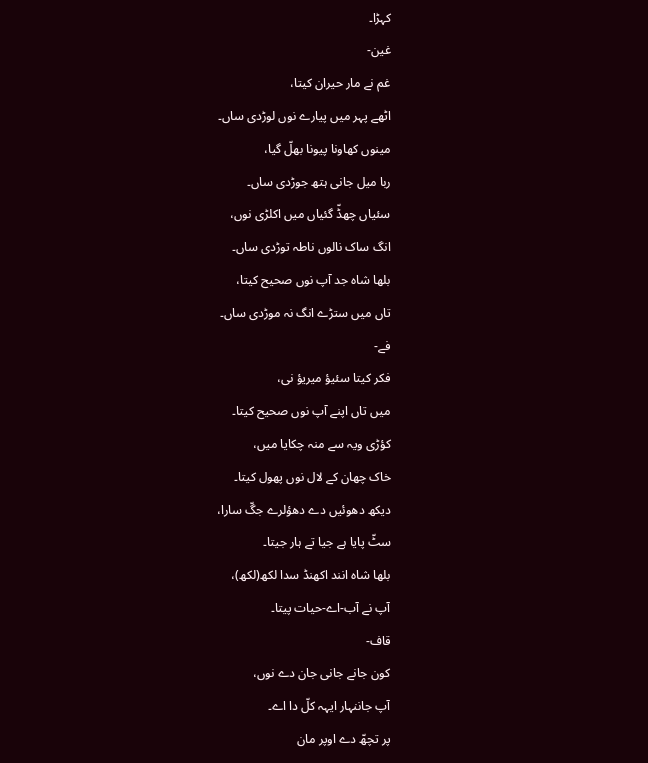کہڑا۔
غین-
غم نے مار حیران کیتا،
اٹھے پہر میں پیارے نوں لوڑدی ساں۔
مینوں کھاونا پیونا بھلّ گیا،
ربا میل جانی ہتھ جوڑدی ساں۔
سئیاں چھڈّ گئیاں میں اکلڑی نوں،
انگ ساک نالوں ناطہ توڑدی ساں۔
بلھا شاہ جد آپ نوں صحیح کیتا،
تاں میں ستڑے انگ نہ موڑدی ساں۔
فے-
فکر کیتا سئیؤ میریؤ نی،
میں تاں اپنے آپ نوں صحیح کیتا۔
کؤڑی ویہ سے منہ چکایا میں،
خاک چھان کے لال نوں پھول کیتا۔
دیکھ دھوئیں دے دھؤلرے جگّ سارا،
سٹّ پایا ہے جیا تے ہار جیتا۔
بلھا شاہ انند اکھنڈ سدا لکھ(لکھ)،
آپ نے آب-اے-حیات پیتا۔
قاف-
کون جانے جانی جان دے نوں،
آپ جاننہار ایہہ کلّ دا اے۔
پر تچھّ دے اوپر مان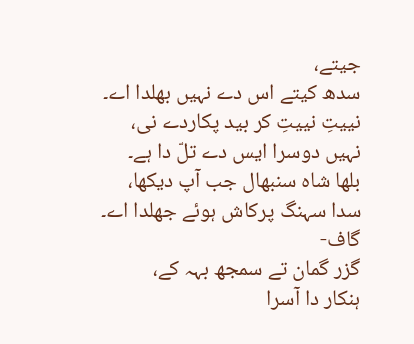جیتے،
سدھ کیتے اس دے نہیں بھلدا اے۔
نییتِ نییتِ کر بید پکاردے نی،
نہیں دوسرا ایس دے تلّ دا ہے۔
بلھا شاہ سنبھال جب آپ دیکھا،
سدا سہنگ پرکاش ہوئے جھلدا اے۔
گاف-
گزر گمان تے سمجھ بہہ کے،
ہنکار دا آسرا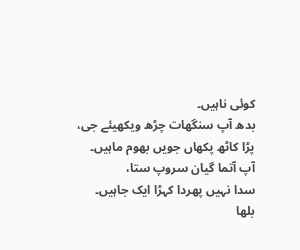کوئی ناہیں۔
بدھ آپ سنگھات چڑھ ویکھیئے جی،
پڑا کاٹھ پکھاں جویں بھوم ماہیں۔
آپ آتما گیان سروپ ستا،
سدا نہیں پھردا کہڑا ایک جاہیں۔
بلھا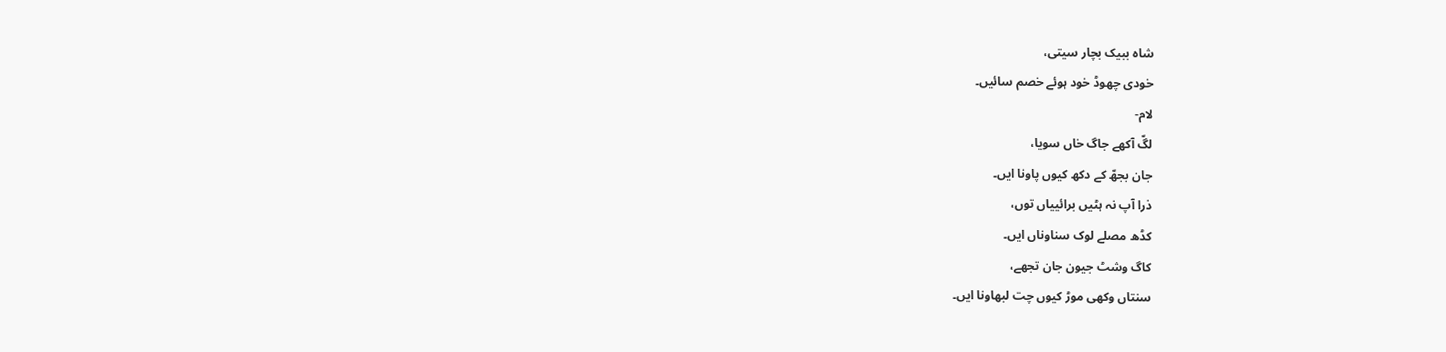شاہ ببیک بچار سیتی،
خودی چھوڈ خود ہوئے خصم سائیں۔
لام-
لگّ آکھے جاگ خاں سویا،
جان بجھّ کے دکھ کیوں پاونا ایں۔
ذرا آپ نہ ہٹیں برائییاں توں،
کڈھ مصلے لوک سناوناں ایں۔
کاگ وشٹ جیون جان تجھے،
سنتاں وکھی موڑ کیوں چت لبھاونا ایں۔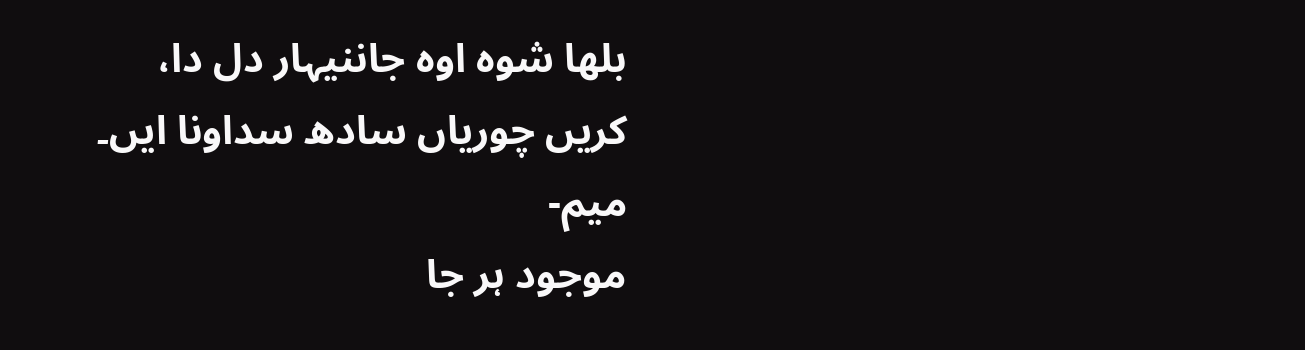بلھا شوہ اوہ جاننیہار دل دا،
کریں چوریاں سادھ سداونا ایں۔
میم-
موجود ہر جا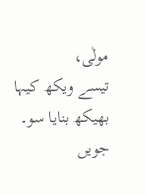مولٰی،
تیسے ویکھ کیہا بھیکھ بنایا سو۔
جویں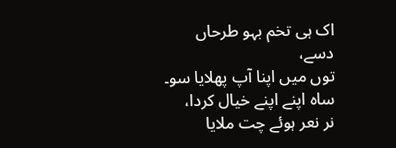اک ہی تخم بہو طرحاں دسے،
توں میں اپنا آپ پھلایا سو۔
ساہ اپنے اپنے خیال کردا،
نر نعر ہوئے چت ملایا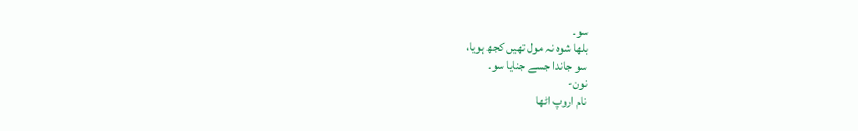سو۔
بلھا شوہ نہ مول تھیں کجھ ہویا،
سو جاندا جسے جنایا سو۔
نون-
نام اروپ اٹھا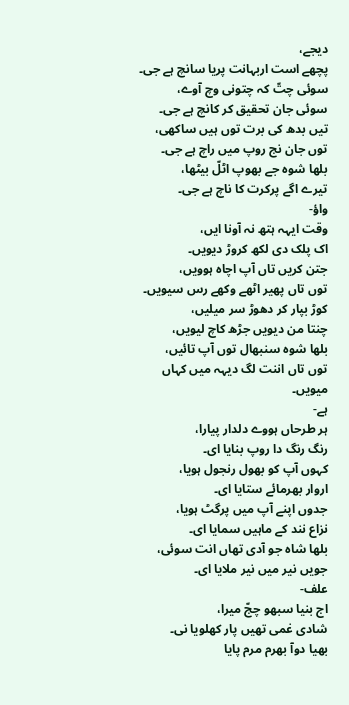دیجے،
پچھے است اربہانت پریا سانچ ہے جی۔
سوئی چتّ کہ چتونی وچ آوے،
سوئی جان تحقیق کر کانچ ہے جی۔
تیں بدھ کی برت توں ہیں ساکھی،
توں جان نج روپ میں راچ ہے جی۔
بلھا شوہ جے بھوپ اٹلّ بیٹھا،
تیرے اگے پرکرت کا ناچ ہے جی۔
واؤ-
وقت ایہہ ہتھ نہ آونا ایں،
اک پلک دی لکھ کروڑ دیویں۔
جتن کریں تاں آپ اچاہ ہوویں،
توں تاں پھیر اٹھے وکھے رس سیویں۔
کوڑ بپار کر دھوڑ سر میلیں،
چنتا من دیویں جڑھ کاچ لیویں،
بلھا شوہ سنبھال توں آپ تائیں،
توں تاں اننت لگ دیہہ میں کہاں میویں۔
ہے-
ہر طرحاں ہووے دلدار پیارا،
رنگ رنگ دا روپ بنایا ای۔
کہوں آپ کو بھول رنجول ہویا،
اروار بھرمائے ستایا ای۔
جدوں اپنے آپ میں پرگٹ ہویا،
نزاع نند کے ماہیں سمایا ای۔
بلھا شاہ جو آدی تھاں انت سوئی،
جویں نیر میں نیر ملایا ای۔
علف-
اج بنیا سبھو چجّ میرا،
شادی غمی تھیں پار کھلویا نی۔
بھیا دوآ بھرم مرم پایا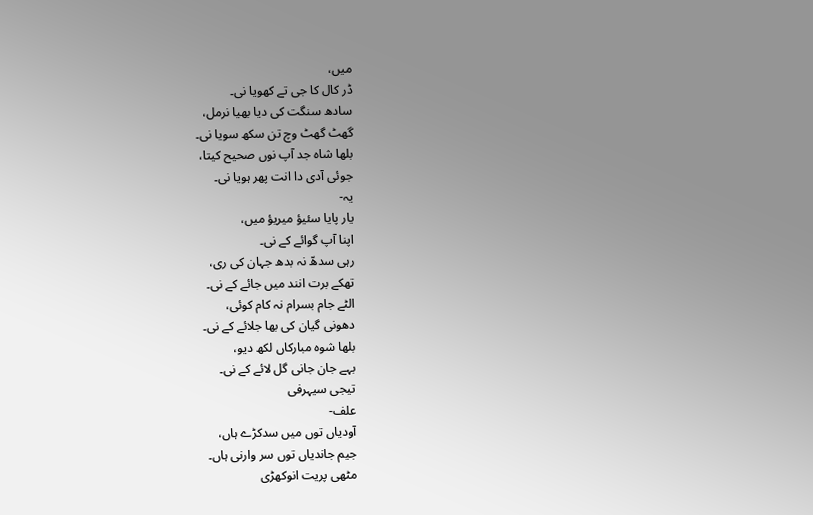میں،
ڈر کال کا جی تے کھویا نی۔
سادھ سنگت کی دیا بھیا نرمل،
گھٹ گھٹ وچ تن سکھ سویا نی۔
بلھا شاہ جد آپ نوں صحیح کیتا،
جوئی آدی دا انت پھر ہویا نی۔
یہ-
یار پایا سئیؤ میریؤ میں،
اپنا آپ گوائے کے نی۔
رہی سدھّ نہ بدھ جہان کی ری،
تھکے برت انند میں جائے کے نی۔
الٹے جام بسرام نہ کام کوئی،
دھونی گیان کی بھا جلائے کے نی۔
بلھا شوہ مبارکاں لکھ دیو،
بہے جان جانی گل لائے کے نی۔
تیجی سیہرفی
علف-
آودیاں توں میں سدکڑے ہاں،
جیم جاندیاں توں سر وارنی ہاں۔
مٹھی پریت انوکھڑی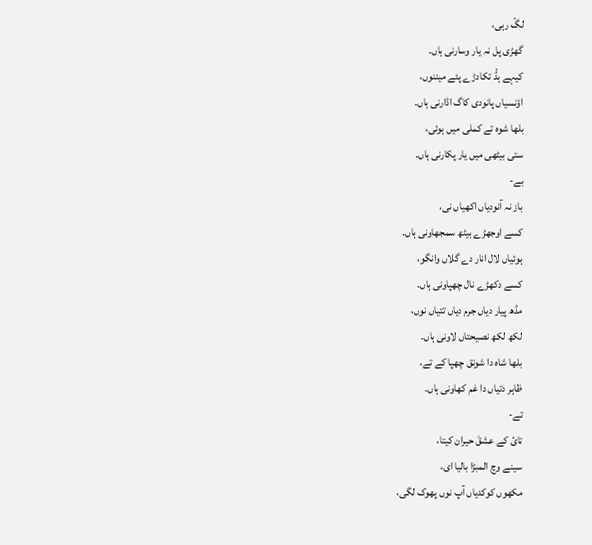لگّ رہی،
گھڑی پل نہ یار وسارنی ہاں۔
کیہے ہڈّ تکادڑے پئے میننوں،
اؤنسیاں پانودی کاگ اڈارنی ہاں۔
بلھا شوہ تے کملی میں ہوئی،
ستی بیٹھی میں یار پکارنی ہاں۔
بے-
باز نہ آنودیاں اکھیاں نی،
کسے اوجھڑے بیٹھ سمجھاونی ہاں۔
ہوئیاں لال انار دے گلاں وانگو،
کسے دکھڑے نال چھپاونی ہاں۔
مڈھ پیار دیاں جرم دیاں تتیاں نوں،
لکھ لکھ نصیحتاں لاونی ہاں۔
بلھا شاہ دا شونق چھپا کے تے،
ظاہر دتیاں دا غم کھاونی ہاں۔
تے-
تائ کے عشقَ حیران کیتا،
سینے وچ المبڑا بالیا ای،
مکھوں کوکدیاں آپ نوں پھوک لگی،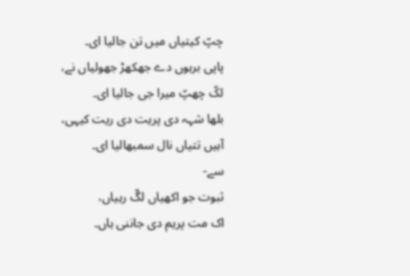چپّ کیتیاں میں تن جالیا ای۔
پاپی برہوں دے جھکھڑ جھولیاں نے،
لکّ چھپّ میرا جی جالیا ای۔
بلھا شہہ دی پریت دی ریت کیہی،
آہیں تتیاں نال سمبھالیا ای۔
سے-
ثبوت جو اکھیاں لگّ رہیاں،
اک مت پریم دی جاننی ہاں۔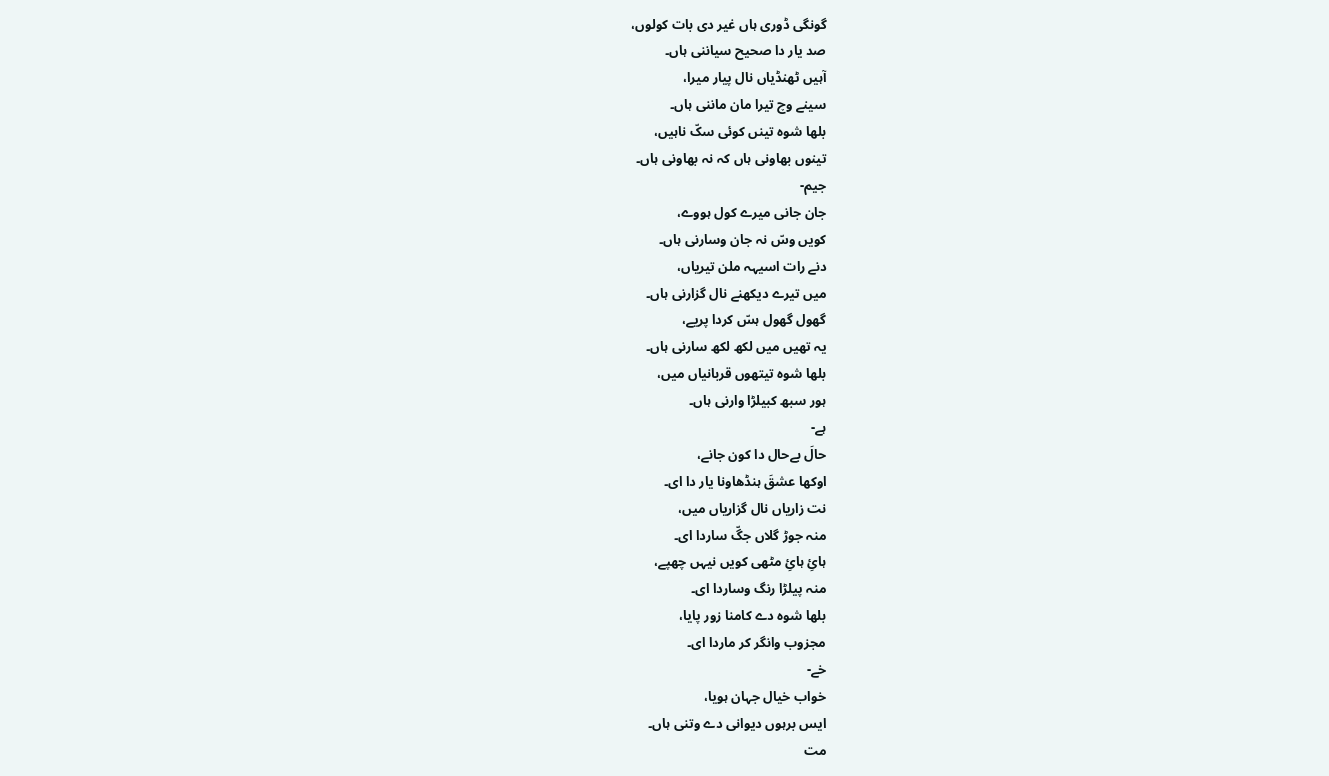گونگی ڈوری ہاں غیر دی بات کولوں،
صد یار دا صحیح سیاننی ہاں۔
آہیں ٹھنڈیاں نال پیار میرا،
سینے وچ تیرا مان ماننی ہاں۔
بلھا شوہ تینں کوئی سکّ ناہیں،
تینوں بھاونی ہاں کہ نہ بھاونی ہاں۔
جیم-
جان جانی میرے کول ہووے،
کویں وسّ نہ جان وسارنی ہاں۔
دنے رات اسیہہ ملن تیریاں،
میں تیرے دیکھنے نال گزارنی ہاں۔
گھول گھول ہسّ کردا پریے،
یہ تھیں میں لکھ لکھ سارنی ہاں۔
بلھا شوہ تیتھوں قربانیاں میں،
ہور سبھ کبیلڑا وارنی ہاں۔
ہے-
حالَ بےحال دا کون جانے،
اوکھا عشقَ ہنڈھاونا یار دا ای۔
نت زاریاں نال گزاریاں میں،
منہ جوڑ گلاں جگّ ساردا ای۔
ہائِ ہائِ مٹھی کویں نیہں چھپے،
منہ پیلڑا رنگ وساردا ای۔
بلھا شوہ دے کامنا زور پایا،
مجزوب وانگر کر ماردا ای۔
خے-
خواب خیال جہان ہویا،
ایس برہوں دیوانی دے وتنی ہاں۔
مت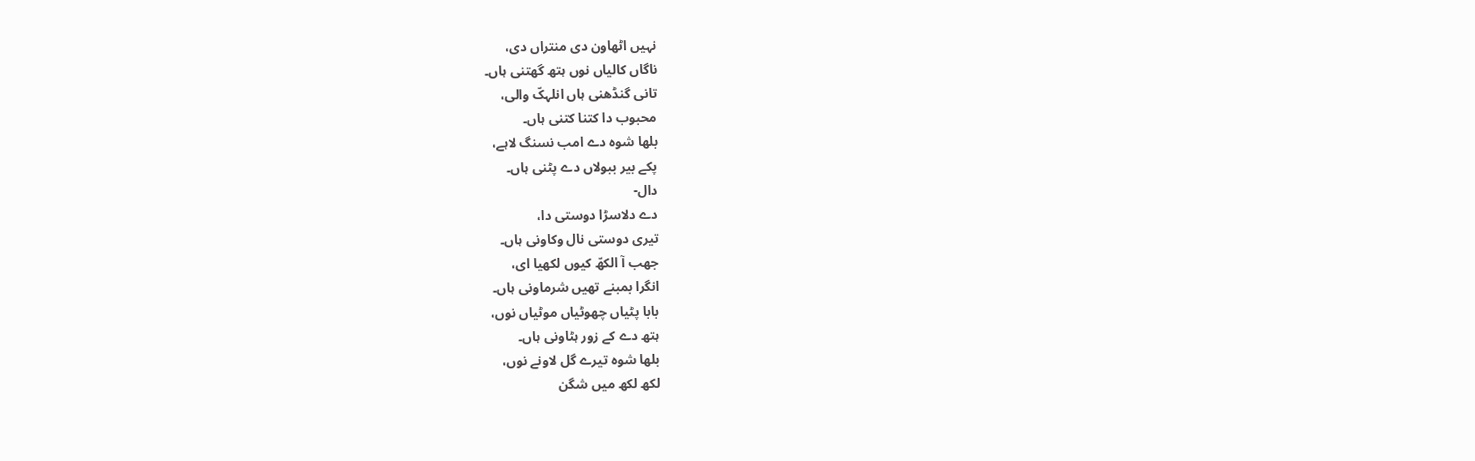نہیں اٹھاون دی منتراں دی،
ناگاں کالیاں نوں ہتھ گھتنی ہاں۔
تانی گنڈھنی ہاں انلہکّ والی،
محبوب دا کتنا کتنی ہاں۔
بلھا شوہ دے امب نسنگ لاہے،
پکے بیر ببولاں دے پٹنی ہاں۔
دال-
دے دلاسڑا دوستی دا،
تیری دوستی نال وکاونی ہاں۔
جھب آ الکھّ کیوں لکھیا ای،
انگرا بمبنے تھیں شرماونی ہاں۔
بابا پٹیاں چھوٹیاں موٹیاں نوں،
ہتھ دے کے زور ہٹاونی ہاں۔
بلھا شوہ تیرے گل لاونے نوں،
لکھ لکھ میں شگن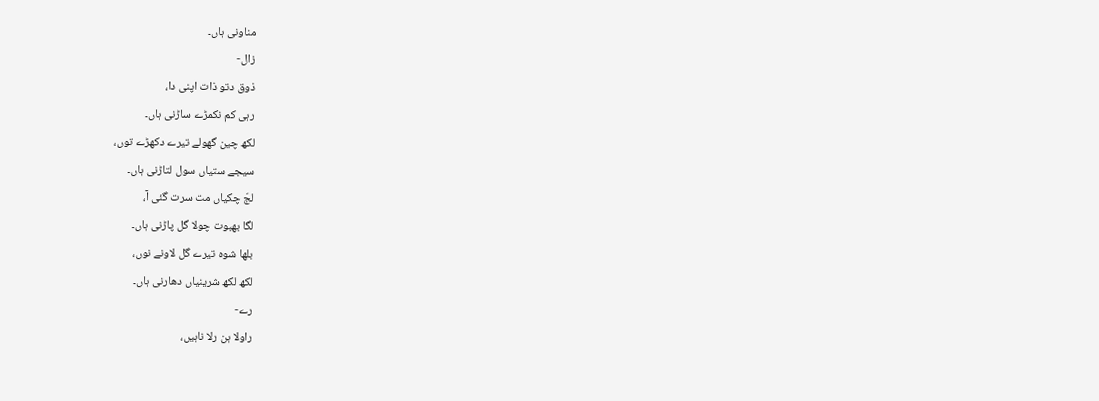مناونی ہاں۔
زال-
ذوق دتو ذات اپنی دا،
رہی کم نکمڑے ساڑنی ہاں۔
لکھ چین گھولے تیرے دکھڑے توں،
سیجے ستیاں سول لتاڑنی ہاں۔
لجّ چکیاں مت سرت گئی آ،
لگا بھبوت چولا گل پاڑنی ہاں۔
بلھا شوہ تیرے گل لاونے نوں،
لکھ لکھ شرینیاں دھارنی ہاں۔
رے-
راولا ہن رلا ناہیں،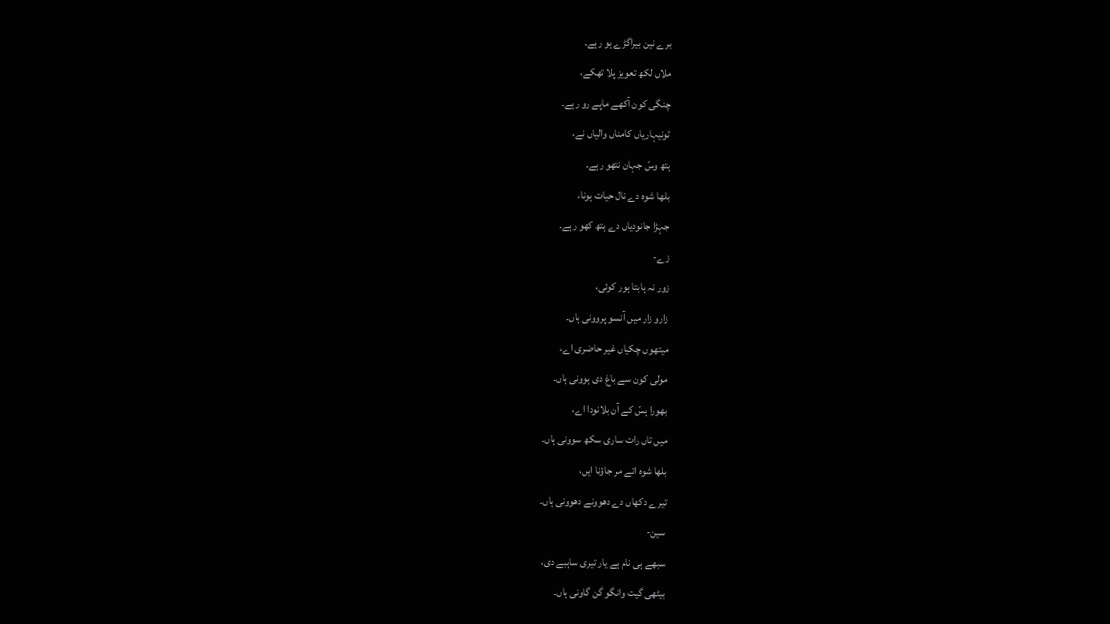برے نین بیراگڑے ہو رہے۔
ملاں لکھ تعویز پلا تھکے،
چنگی کون آکھے ماپے رو رہے۔
ٹونیہاریاں کامناں والیاں نے،
ہتھ وسّ جہان نتھو رہے۔
بلھا شوہ دے نال حیات ہونا،
جہڑا جانودیاں دے ہتھ کھو رہے۔
زے-
زور نہ ہابتا ہور کوئی،
زارو زار میں آنسو پروونی ہاں۔
میتھوں چکیاں غیر حاضری اے،
مولی کون سے باغ دی ہوونی ہاں۔
بھورا ہسّ کے آن بلانودا اے،
میں تاں رات ساری سکھ سوونی ہاں۔
بلھا شوہ اتے مر جاؤنا ایں،
تیرے دکھاں دے دھوونے دھوونی ہاں۔
سین-
سبھے ہی نام ہے یار تیری ساہبے دی،
بیٹھی گیت وانگو گن گاونی ہاں۔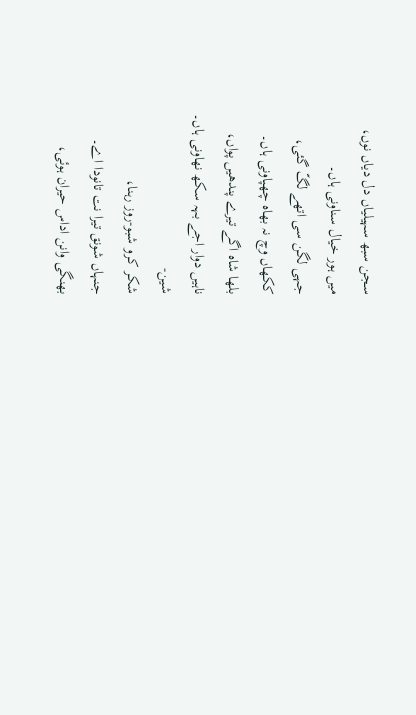سجن سبھ سہیلیاں دل دیاں نوں،
میں ہور خیال سناونی ہاں۔
جہی لگن سی اتھے لگّ گئی،
ککھاں وچ نہ بھاہ چھپاونی ہاں۔
بلھا شاہ اگے تیرے پندھیں پواں،
ناہیں دوار اجے بہہ سکھ نھاونی ہاں۔
شین-
شکر کرو شبو-روز رہنا،
جنہاں شونق تیرا نت تانودا اے۔
بھنگی وانن اداس حیران ہوئی،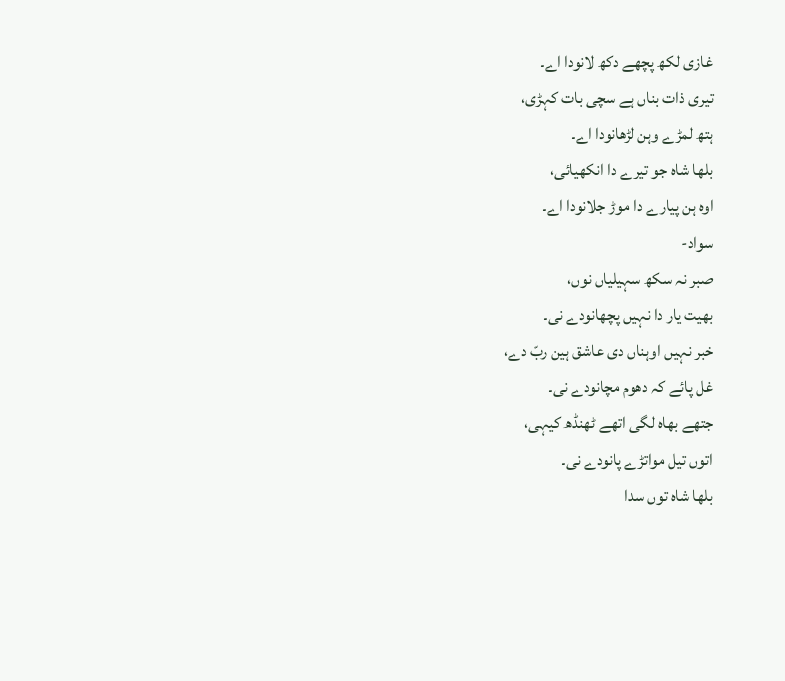غازی لکھ پچھے دکھ لانودا اے۔
تیری ذات بناں ہے سچی بات کہڑی،
ہتھ لمڑے وہن لڑھانودا اے۔
بلھا شاہ جو تیرے دا انکھیائی،
اوہ ہن پیارے دا موڑ جلانودا اے۔
سواد-
صبر نہ سکھ سہیلیاں نوں،
بھیت یار دا نہیں پچھانودے نی۔
خبر نہیں اوہناں دی عاشق ہین ربّ دے،
غل پائے کہ دھوم مچانودے نی۔
جتھے بھاہ لگی اتھے ٹھنڈھ کیہی،
اتوں تیل مواتڑے پانودے نی۔
بلھا شاہ توں سدا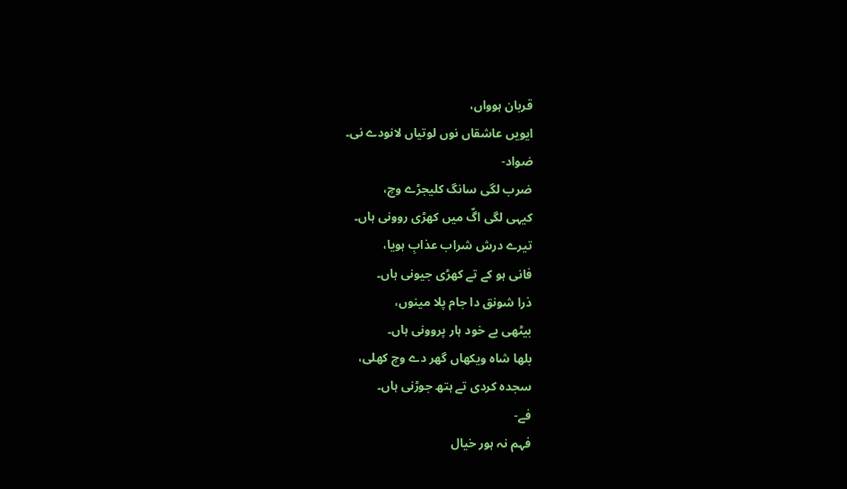قربان ہوواں،
ایویں عاشقاں نوں لوتیاں لانودے نی۔
ضواد-
ضرب لگی سانگ کلیجڑے وچ،
کیہی لگی اگّ میں کھڑی روونی ہاں۔
تیرے درش شراب عذابِ ہویا،
فانی ہو کے تے کھڑی جیونی ہاں۔
ذرا شونق دا جام پلا مینوں،
بیٹھی بے خود ہار پروونی ہاں۔
بلھا شاہ ویکھاں گھر دے وچ کھلی،
سجدہ کردی تے ہتھ جوڑنی ہاں۔
فے-
فہم نہ ہور خیال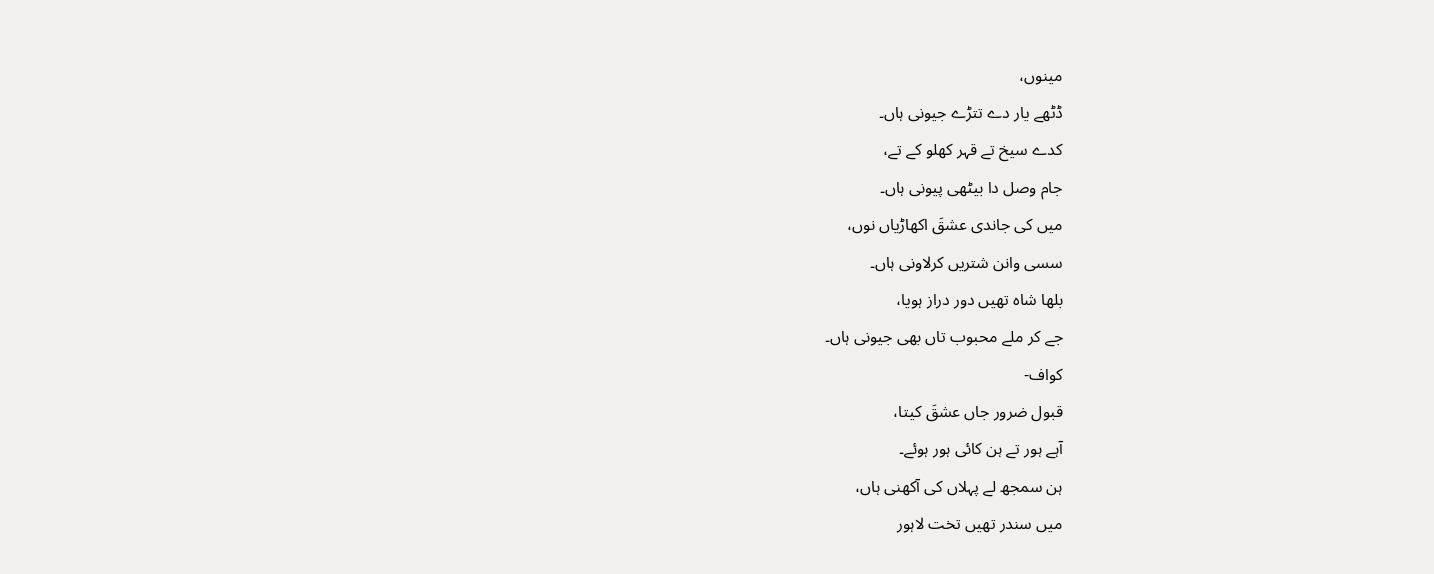مینوں،
ڈٹھے یار دے تتڑے جیونی ہاں۔
کدے سیخ تے قہر کھلو کے تے،
جام وصل دا بیٹھی پیونی ہاں۔
میں کی جاندی عشقَ اکھاڑیاں نوں،
سسی وانن شتریں کرلاونی ہاں۔
بلھا شاہ تھیں دور دراز ہویا،
جے کر ملے محبوب تاں بھی جیونی ہاں۔
کواف-
قبول ضرور جاں عشقَ کیتا،
آہے ہور تے ہن کائی ہور ہوئے۔
ہن سمجھ لے پہلاں کی آکھنی ہاں،
میں سندر تھیں تخت لاہور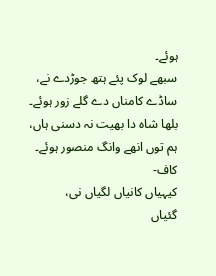ہوئے۔
سبھے لوک پئے ہتھ جوڑدے نے،
ساڈے کامناں دے گلے زور ہوئے۔
بلھا شاہ دا بھیت نہ دسنی ہاں،
ہم توں انھے وانگ منصور ہوئے۔
کاف-
کیہیاں کانیاں لگیاں نی،
گئیاں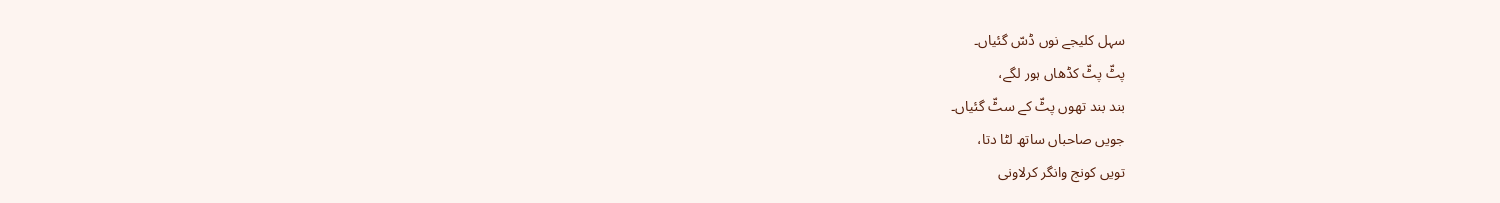سہل کلیجے نوں ڈسّ گئیاں۔
پٹّ پٹّ کڈھاں ہور لگے،
بند بند تھوں پٹّ کے سٹّ گئیاں۔
جویں صاحباں ساتھ لٹا دتا،
تویں کونج وانگر کرلاونی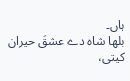ہاں۔
بلھا شاہ دے عشقَ حیران کیتی،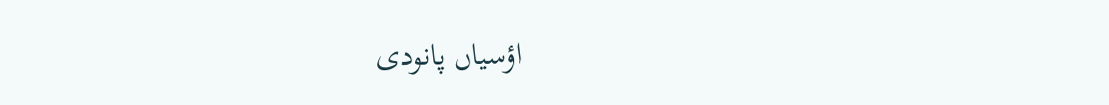اؤسیاں پانودی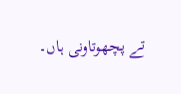تے پچھوتاونی ہاں۔